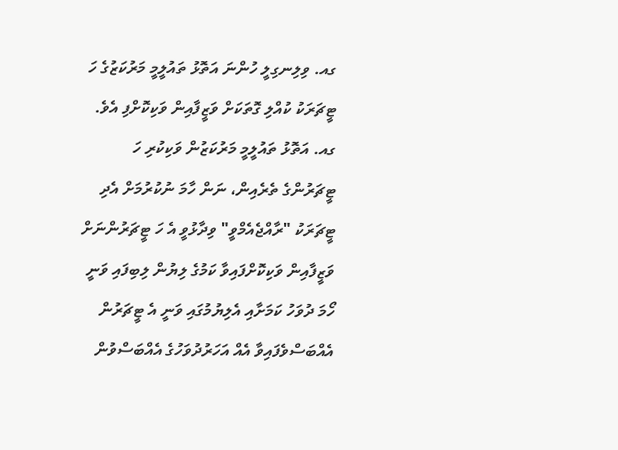ގއ. ވިލިނގިލީ ހުންނަ އަތޮޅު ތައުލީމީ މަރުކަޒުގެ ހަ ޓީޗަރަކު ކުއްލި ގޮތަކަށް ވަޒީފާއިން ވަކިކޮށްފި އެވެ.
ގއ. އަތޮޅު ތައުލީމީ މަރުކަޒުން ވަކިކުރި ހަ ޓީޗަރުންގެ ތެރެއިން، ނަން ހާމަ ނުކުރުމަށް އެދި ޓީޗަރަކު "ރާއްޖެއެމްވީ" ވިދާޅުވީ އެ ހަ ޓީޗަރުންނަށް ވަޒީފާއިން ވަކިކޮށްފައިވާ ކަމުގެ ލިޔުން ލިބިފައި ވަނީ ހޯމަ ދުވަހު ކަމަށާއި އެލިޔުމުގައި ވަނީ އެ ޓީޗަރުން އެއްބަސްވެފައިވާ އެއް އަހަރުދުވަހުގެ އެއްބަސްވުން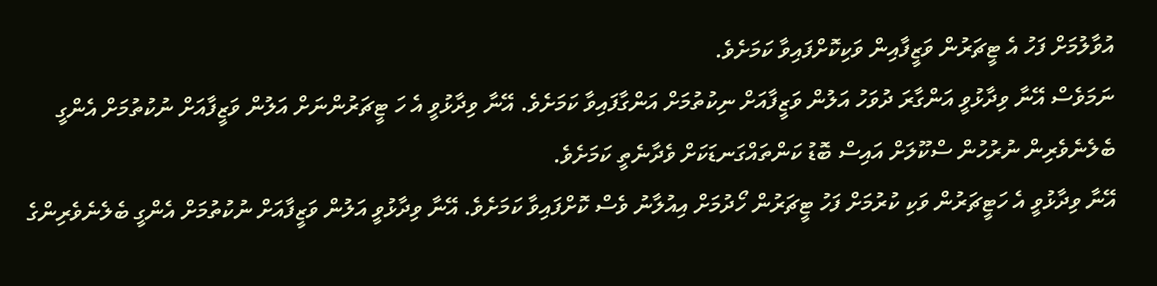އުވާލުމަށް ފަހު އެ ޓީޗަރުން ވަޒީފާއިން ވަކިކޮށްފައިވާ ކަމަށެވެ.
ނަމަވެސް އޭނާ ވިދާޅުވީ އަންގާރަ ދުވަހު އަލުން ވަޒީފާއަށް ނިކުތުމަށް އަންގާފައިވާ ކަމަށެވެ. އޭނާ ވިދާޅުވީ އެ ހަ ޓީޗަރުންނަށް އަލުން ވަޒީފާއަށް ނުކުތުމަށް އެންގީ ބެލެނެވެރިން ނުރުހުން ސްކޫލަށް އައިސް ބޮޑު ކަންތައްގަނޑަކަށް ވެދާނެތީ ކަމަށެވެ.
އޭނާ ވިދާޅުވީ އެ ހަޓީޗަރުން ވަކި ކުރުމަށް ފަހު ޓީޗަރުން ހޯދުމަށް އިއުލާނު ވެސް ކޮށްފައިވާ ކަމަށެވެ. އޭނާ ވިދާޅުވީ އަލުން ވަޒީފާއަށް ނުކުތުމަށް އެންގީ ބެލެނެވެރިންގެ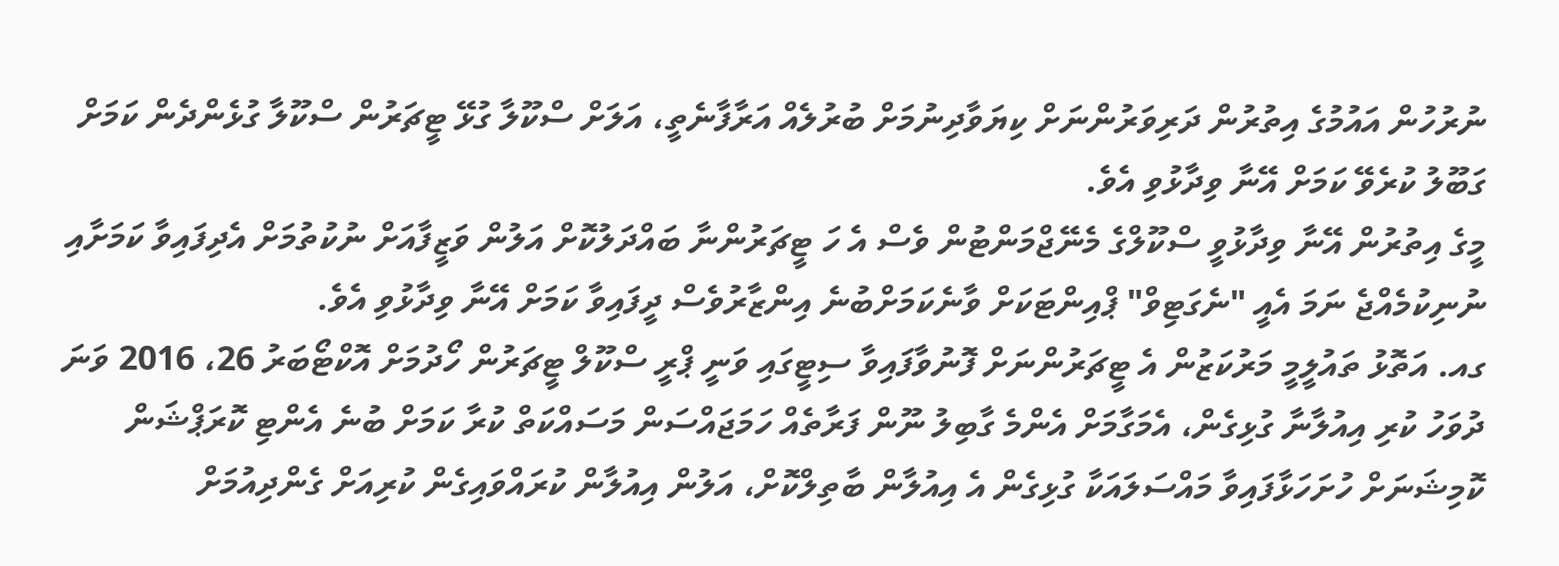ނުރުހުން އައުމުގެ އިތުރުން ދަރިވަރުންނަށް ކިޔަވާދިނުމަށް ބުރުލެއް އަރާފާނެތީ، އަލަށް ސްކޫލާ ގުޅޭ ޓީޗަރުން ސްކޫލާ ގުޅެންދެން ކަމަށް ގަބޫލު ކުރެވޭ ކަމަށް އޭނާ ވިދާޅުވި އެވެ.
މީގެ އިތުރުން އޭނާ ވިދާޅުވީ ސްކޫލްގެ މެނޭޖްމަންޓުން ވެސް އެ ހަ ޓީޗަރުންނާ ބައްދަލުކޮށް އަލުން ވަޒީފާއަށް ނުކުތުމަށް އެދިފައިވާ ކަމަށާއި ނުނިކުމެއްޖެ ނަމަ އެއީ "ނެގަޓިވް" ޕްއިންޓަކަށް ވާނެކަމަށްބުނެ އިންޒާރުވެސް ދީފައިވާ ކަމަށް އޭނާ ވިދާޅުވި އެވެ.
ގއ. އަތޮޅު ތައުލީމީ މަރުކަޒުން އެ ޓީޗަރުންނަށް ފޮނުވާފައިވާ ސިޓީގައި ވަނީ ޕްރީ ސްކޫލް ޓީޗަރުން ހޯދުމަށް އޮކްޓޯބަރު 26، 2016 ވަނަ ދުވަހު ކުރި އިއުލާނާ ގުޅިގެން، އެމަގާމަށް އެންމެ ގާބިލު ނޫން ފަރާތެއް ހަމަޖައްސަން މަސައްކަތް ކުރާ ކަމަށް ބުނެ އެންޓި ކޮރަޕްޝަން ކޮމިޝަނަށް ހުށަހަޅާފައިވާ މައްސަލައަކާ ގުޅިގެން އެ އިއުލާން ބާތިލްކޮށް، އަލުން އިއުލާން ކުރައްވައިގެން ކުރިއަށް ގެންދިއުމަށް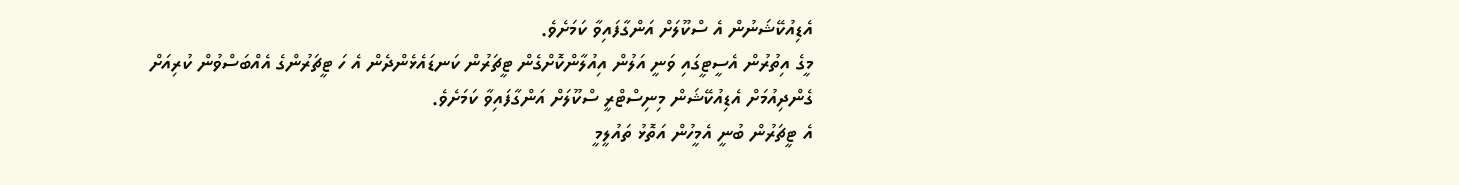އެޑިއުކޭޝަނުން އެ ސްކޫލަށް އަންގާފައިވާ ކަމަށެވެ.
މީގެ އިތުރުން އެސީޓީގައި ވަނީ އަލުން އިއުލާންކޮށްގެން ޓީޗަރުން ކަނޑައެޅެންދެން އެ ހަ ޓީޗަރުންގެ އެއްބަސްވުން ކުރިއަށް ގެންދިއުމަށް އެޑިއުކޭޝަން މިނިސްޓްރީ ސްކޫލަށް އަންގާފައިވާ ކަމަށެވެ.
އެ ޓީޗަރުން ބުނީ އެމީހުން އަތޮޅު ތައުލީމީ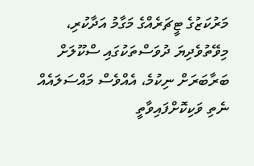މަރުކަޒުގެ ޓީޗަރެއްގެ މަގާމު އަދާކުރި، މިވޭތުވެދިޔަ ދުވަސްތަކުގައި ސްކޫލަށް ބަރާބަރަށް ނިކުމެ، އެއްވެސް މައްސަލައެއް ނެތި ވަކިކޮށްފައިވާތީ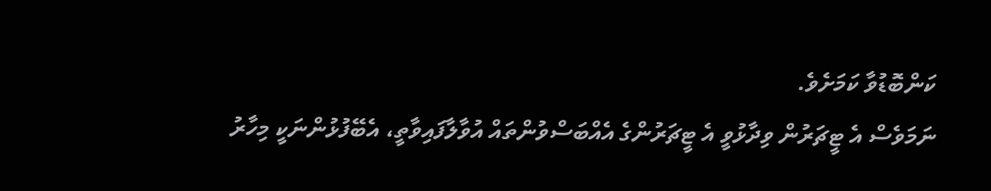ކަންބޮޑުވާ ކަމަށެވެ.
ނަމަވެސް އެ ޓީޗަރުން ވިދާޅުވީ އެ ޓީޗަރުންގެ އެއްބަސްވުންތައް އުވާލާފައިވާތީ، އެބޭފުޅުންނަކީ މިހާރު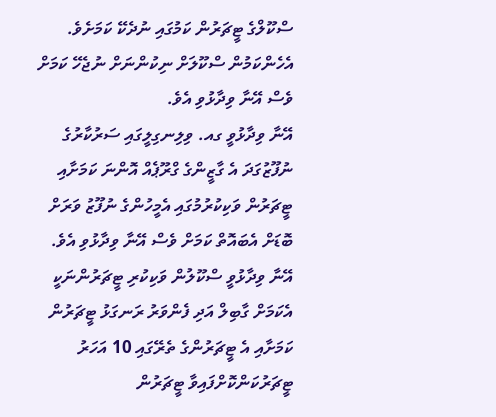ސްކޫލްގެ ޓީޗަރުން ކަމުގައި ނުދެކޭ ކަމަށެވެ. އެހެންކަމުން ސްކޫލަށް ނިކުންނަށް ނުޖެހޭ ކަމަށް ވެސް އޭނާ ވިދާޅުވި އެވެ.
އޭނާ ވިދާޅުވީ ގއ. ވިލިނގިލީގައި ސަރުކާރުގެ ނުފޫޒުގަދަ އެ ގާޒީންގެ ގްރޫޕެއް އޮންނަ ކަމަށާއި ޓީޗަރުން ވަކިކުރުމުގައި އެމީހުންގެ ނުފޫޒު ވަރަށް ބޮޑަށް އެބައޮތް ކަމަށް ވެސް އޭނާ ވިދާޅުވި އެވެ.
އޭނާ ވިދާޅުވީ ސްކޫލުން ވަކިކުރި ޓީޗަރުންނަކީ އެކަމަށް ގާބިލް އަދި ފެންވަރު ރަނގަޅު ޓީޗަރުން ކަމަށާއި އެ ޓީޗަރުންގެ ތެރޭގައި 10 އަހަރު ޓީޗަރުކަންކޮށްފައިވާ ޓީޗަރުން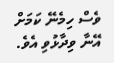ވެސް ހިމެނޭ ކަމަށް އޭނާ ވިދާޅުވި އެވެ.